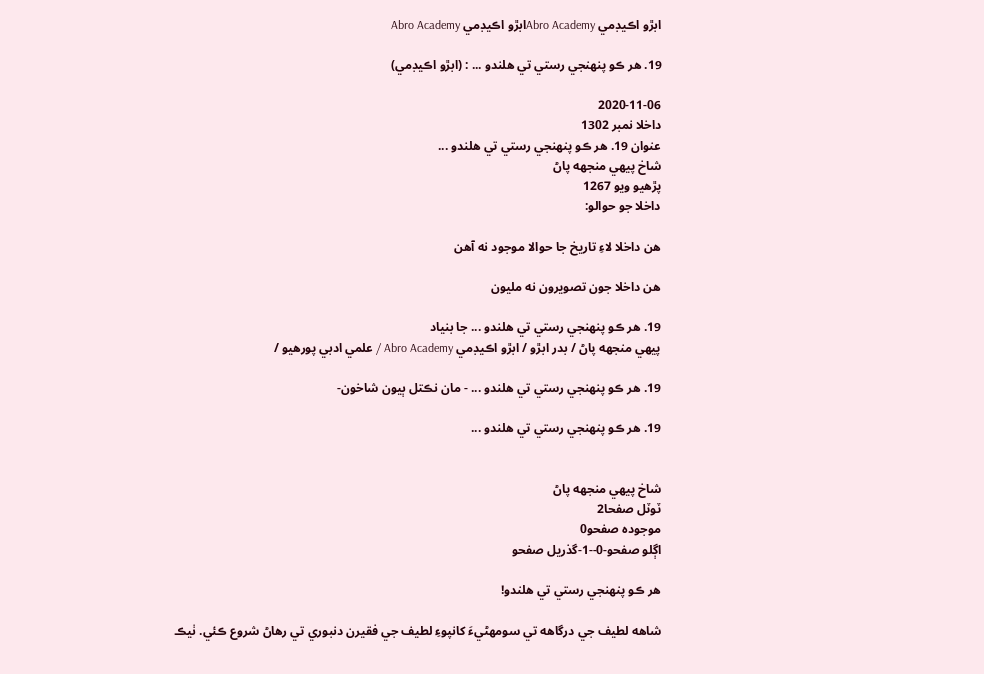ابڙو اڪيڊمي Abro Academyابڙو اڪيڊمي Abro Academy

19. هر ڪو پنهنجي رستي تي هلندو ... : (ابڙو اڪيڊمي)

2020-11-06
داخلا نمبر 1302
عنوان 19. هر ڪو پنهنجي رستي تي هلندو ...
شاخ پيهي منجهه پاڻ
پڙهيو ويو 1267
داخلا جو حوالو:

هن داخلا لاءِ تاريخ جا حوالا موجود نه آهن

هن داخلا جون تصويرون نه مليون

19. هر ڪو پنهنجي رستي تي هلندو ... جا بنياد
پيهي منجهه پاڻ / بدر ابڙو / ابڙو اڪيڊمي Abro Academy / علمي ادبي پورهيو /

19. هر ڪو پنهنجي رستي تي هلندو ... - مان نڪتل ٻيون شاخون-

19. هر ڪو پنهنجي رستي تي هلندو ...


شاخ پيهي منجهه پاڻ
ٽوٽل صفحا2
موجودہ صفحو0
اڳلو صفحو-0--1-گذريل صفحو

هر ڪو پنهنجي رستي تي هلندو!

شاهه لطيف جي درگاهه تي سومهڻيءَ کانپوءِ لطيف جي فقيرن دنبوري تي رهاڻ شروع ڪئي. ٺيڪ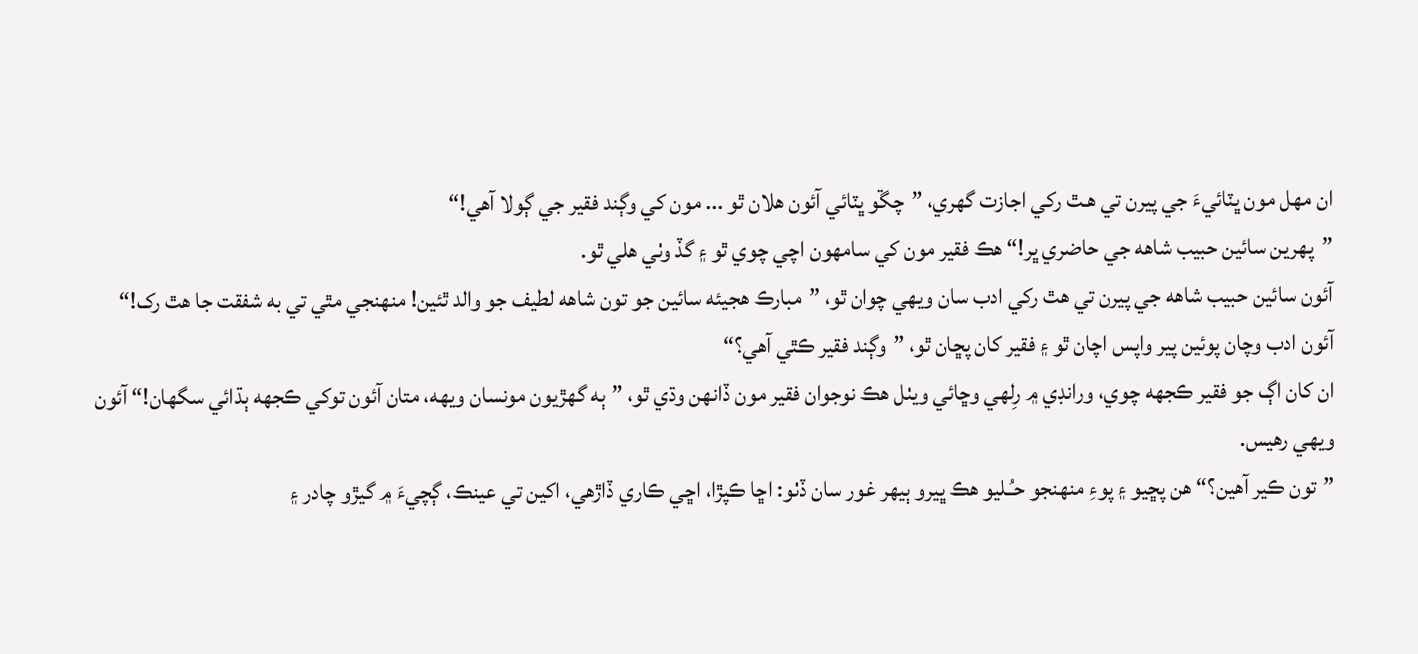ان مهل مون ڀٽائيءَ جي پيرن تي هـٿ رکي اجازت گھري، ”چڱو ڀٽائي آئون هلان ٿو ... مون کي وڳند فقير جي ڳولا آهي!“
”پهرين سائين حبيب شاهه جي حاضري ڀر!“ هڪ فقير مون کي سامهون اچي چوي ٿو ۽ گڏ وٺي هلي ٿو.
آئون سائين حبيب شاهه جي پيرن تي هٿ رکي ادب سان ويهي چوان ٿو، ”مبارڪ هجيئه سائين جو تون شاهه لطيف جو والد ٿئين! منهنجي مٿي تي به شفقت جا هٿ رک!“
آئون ادب وچان پوئين پير واپس اچان ٿو ۽ فقير کان پڇان ٿو، ”وڳند فقير ڪٿي آهي؟“
ان کان اڳ جو فقير ڪجهه چوي، ورانڊي ۾ رِلهي وڇائي ويٺل هڪ نوجوان فقير مون ڏانهن وڌي ٿو، ”ٻه گھڙيون مونسان ويهه، متان آئون توکي ڪجهه ٻڌائي سگھان!“ آئون ويهي رهيس.
”تون ڪير آهين؟“ هن پڇيو ۽ پوءِ منهنجو حـُـليو هڪ ڀيرو ٻيهر غور سان ڏٺو: اڇا ڪپڙا، اڇي ڪاري ڏاڙهي، اکين تي عينڪ، ڳچيءَ ۾ گيڙو چادر ۽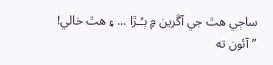ساڄي هٿ جي آڱرين ۾ ٻـُـڙا ... ۽ هٿ خالي!
”آئون ته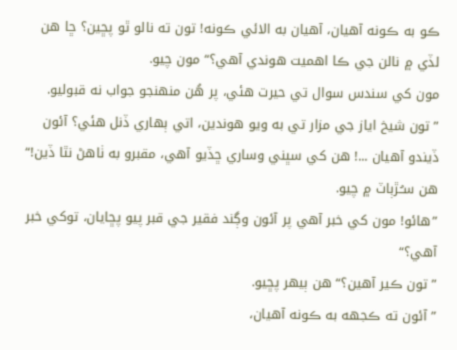ڪو به ڪونه آهيان، آهيان به الائي ڪونه! تون ته نالو ٿو پڇين؟ ڇا هن لڏي ۾ نالن جي ڪا اهميت هوندي آهي؟“ مون چيو.
مون کي سندس سوال تي حيرت هئي، پر هُن منهنجو جواب نه قبوليو.
”تون شيخ اياز جي مزار تي به ويو هوندين، اتي ٻهاري ڏنل هئي؟ آئون ڏيندو آهيان ...! هن کي سڀني وساري ڇڏيو آهي، مقبرو به ٺاهڻ نٿا ڏين!“ هن سـُـڙٻاٽ ۾ چيو.
”هائو! مون کي خبر آهي پر آئون وڳند فقير جي قبر پيو پڇايان، توکي خبر آهي؟“
”تون ڪير آهين؟“ هن ٻيهر پڇيو.
”آئون ته ڪجهه به ڪونه آهيان،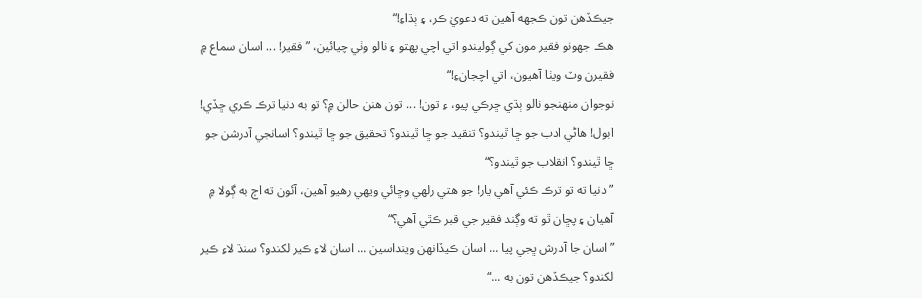جيڪڏهن تون ڪجهه آهين ته دعويٰ ڪر، ۽ ٻڌاءِ!“
هڪ جهونو فقير مون کي ڳوليندو اتي اچي پهتو ۽ نالو وٺي چيائين، ”فقير! ... اسان سماع ۾ فقيرن وٽ ويٺا آهيون، اتي اچجانءِ!“
نوجوان منهنجو نالو ٻڌي ڇرڪي پيو، ءِ تون! ... تون هنن حالن ۾؟ تو به دنيا ترڪ ڪري ڇڏي! ابول! هاڻي ادب جو ڇا ٿيندو؟ تنقيد جو ڇا ٿيندو؟ تحقيق جو ڇا ٿيندو؟ اسانجي آدرشن جو ڇا ٿيندو؟ انقلاب جو ٿيندو؟“
”دنيا ته تو ترڪ ڪئي آهي يار! جو هتي رلهي وڇائي ويهي رهيو آهين، آئون ته اڄ به ڳولا ۾ آهيان ۽ پڇان ٿو ته وڳند فقير جي قبر ڪٿي آهي؟“
”اسان جا آدرش ڀجي پيا ... اسان ڪيڏانهن وينداسين ... اسان لاءِ ڪير لکندو؟ سنڌ لاءِ ڪير لکندو؟ جيڪڏهن تون به ...“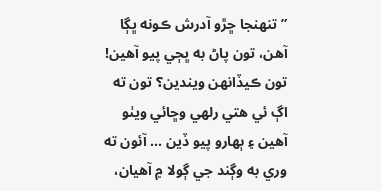”تنهنجا ڇڙو آدرش ڪونه ڀڳا آهن، تون پاڻ به ڀڄي پيو آهين! تون ڪيڏانهن ويندين؟ تون ته اڳ ئي هتي رلهي وڇائي ويٺو آهين ۽ ٻهارو پيو ڏين ... آئون ته وري به وڳند جي ڳولا ۾ آهيان،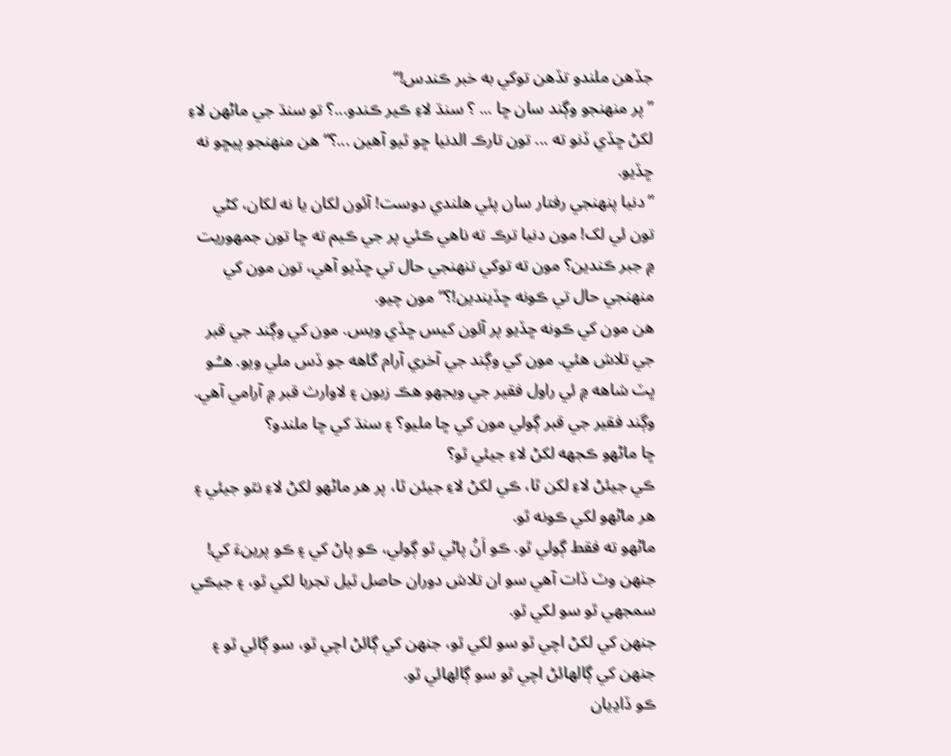جڏهن ملندو تڏهن توکي به خبر ڪندس!“
”پر منهنجو وڳند سان ڇا ... ؟ سنڌ لاءِ ڪير ڪندو...؟ تو سنڌ جي ماڻهن لاءِ لکڻ ڇڏي ڏنو ته ... تون تارڪ الدنيا ڇو ٿيو آهين ...؟“ هن منهنجو پيڇو نه ڇڏيو.
”دنيا پنهنجي رفتار سان پئي هلندي دوست! آئون لکان يا نه لکان، کڻي تون ئي لک! مون دنيا ترڪ ته ناهي ڪئي پر جي ڪيم ته ڇا تون جمهوريت ۾ جبر ڪندين؟ مون ته توکي تنهنجي حال تي ڇڏيو آهي، تون مون کي منهنجي حال تي ڪونه ڇڏيندين!؟“ مون چيو.
هن مون کي ڪونه ڇڏيو پر آئون کيس ڇڏي ويس. مون کي وڳند جي قبر جي تلاش هئي. مون کي وڳند جي آخري آرام گاهه جو ڏس ملي ويو. هـُـو ڀٽ شاهه ۾ ئي راول فقير جي ويجهو هڪ زبون ۽ لاوارث قبر ۾ آرامي آهي.
وڳند فقير جي قبر ڳولي مون کي ڇا مليو؟ ۽ سنڌ کي ڇا ملندو؟
ڇا ماڻهو ڪجهه لکڻ لاءِ جيئي ٿو؟
ڪي جيئڻ لاءِ لکن ٿا، ڪي لکڻ لاءِ جيئن ٿا، پر هر ماڻهو لکڻ لاءِ نٿو جيئي ۽ هر ماڻهو لکي ڪونه ٿو.
ماڻهو ته فقط ڳولي ٿو. ڪو اَنُ پاڻي ٿو ڳولي، ڪو پاڻ کي ۽ ڪو پرينءَ کي!
جنهن وٽ ڏات آهي سو ان تلاش دوران حاصل ٿيل تجربا لکي ٿو، ۽ جيڪي سمجهي ٿو سو لکي ٿو.
جنهن کي لکڻ اچي ٿو سو لکي ٿو، جنهن کي ڳائڻ اچي ٿو، سو ڳائي ٿو ۽ جنهن کي ڳالهائڻ اچي ٿو سو ڳالهائي ٿو.
ڪو ڏاڍيان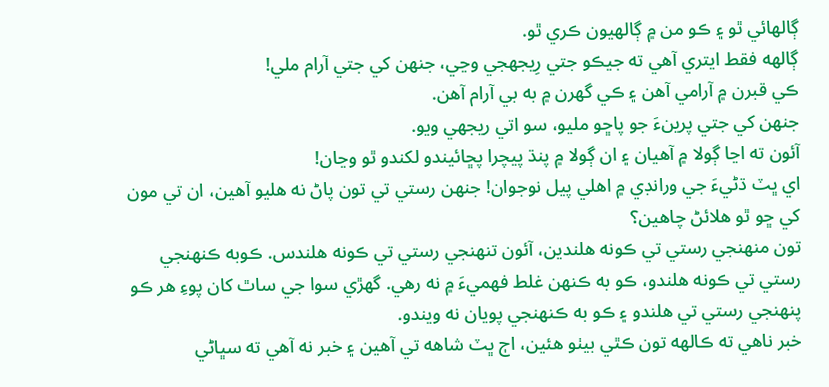ڳالهائي ٿو ۽ ڪو من ۾ ڳالهيون ڪري ٿو.
ڳالهه فقط ايتري آهي ته جيڪو جتي رِيجهجي وڃي، جنهن کي جتي آرام ملي!
ڪي قبرن ۾ آرامي آهن ۽ ڪي گھرن ۾ به بي آرام آهن.
جنهن کي جتي پرينءَ جو پاڇو مليو، سو اتي ريجهي ويو.
آئون ته اڃا ڳولا ۾ آهيان ۽ ان ڳولا ۾ پنڌ پيچرا پڇائيندو لکندو ٿو وڃان!
اي ڀٽ ڌڻيءَ جي ورانڊي ۾ اهلي پيل نوجوان! جنهن رستي تي تون پاڻ نه هليو آهين، ان تي مون کي ڇو ٿو هلائڻ چاهين؟
تون منهنجي رستي تي ڪونه هلندين، آئون تنهنجي رستي تي ڪونه هلندس. ڪوبه ڪنهنجي رستي تي ڪونه هلندو، ڪو به ڪنهن غلط فهميءَ ۾ نه رهي. گھڙي سوا جي ساٿ کان پوءِ هر ڪو پنهنجي رستي تي هلندو ۽ ڪو به ڪنهنجي پويان نه ويندو.
خبر ناهي ته ڪالهه تون ڪٿي بيٺو هئين، اڄ ڀٽ شاهه تي آهين ۽ خبر نه آهي ته سڀاڻي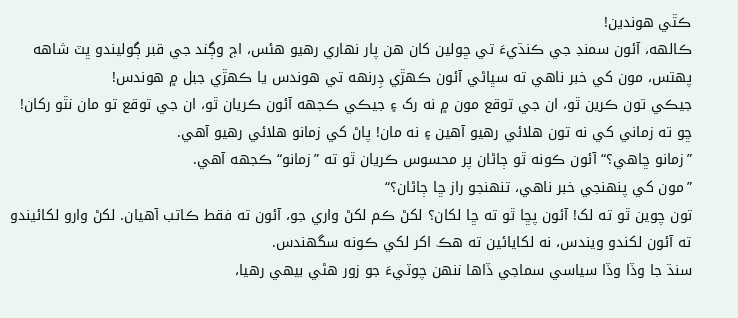ڪٿي هوندين!
ڪالهه، آئون سمنڊ جي ڪنڌيءَ تي ڇولين کان هن پار نهاري رهيو هئس، اڄ وڳند جي قبر ڳوليندو ڀٽ شاهه پهتس، مون کي خبر ناهي ته سڀاڻي آئون ڪهڙي ڊِرنهه تي هوندس يا ڪهڙي جبل ۾ هوندس!
جيڪي تون ڪرين ٿو، ان جي توقع مون ۾ نه رک ۽ جيڪي ڪجهه آئون ڪريان ٿو، ان جي توقع تو مان نٿو رکان! ڇو ته زماني کي نه تون هلائي رهيو آهين ۽ نه مان! پاڻ کي زمانو هلائي رهيو آهي.
”زمانو ڇاهي؟“ آئون ڪونه ٿو ڄاڻان پر محسوس ڪريان ٿو ته ”زمانو“ ڪجهه آهي.
”مون کي پنهنجي خبر ناهي، تنهنجو راز ڇا ڄاڻان؟“
تون چوين ٿو ته لک! آئون پڇا ٿو ته ڇا لکان؟ لکڻ ڪم لکڻ واري جو، آئون ته فقط ڪاتب آهيان. لکڻ وارو لکائيندو ته آئون لکندو ويندس، نه لکايائين ته هڪ اکر لکي ڪونه سگھندس.
سنڌ جا وڏا وڏا سياسي سماجي ڏاها ننهن چوٽيءَ جو زور هڻي بيهي رهيا،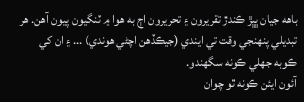باهه جيان ڀڀڙ ڪندڙ تقريرون ۽ تحريرون اڄ به هوا ۾ ٽنگيون پيون آهن. هر تبديلي پنهنجي وقت تي ايندي (جيڪڏهن اچڻي هوندي) ... ۽ ان کي ڪوبه جهلي ڪونه سگھندو.
آئون ايئن ڪونه ٿو چوان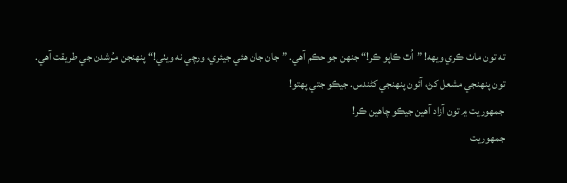ته تون ماٺ ڪري ويهه! ”اُٿ ڪاپو ڪر!“ جنهن جو حڪم آهي. ”جان جان هئي جيئري، ورچي نه ويٺي!“ پنهنجن مـُرشدن جي طريقت آهي.
تون پنهنجي مشعل کڻ، آئون پنهنجي کڻندس. جيڪو جتي پهتو!
جمهوريت ۾ تون آزاد آهين جيڪو چاهين ڪر!
جمهوريت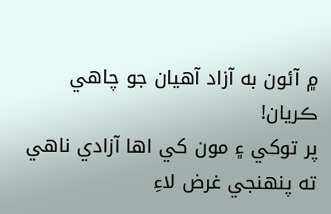۾ آئون به آزاد آهيان جو چاهي ڪريان!
پر توکي ۽ مون کي اها آزادي ناهي ته پنهنجي غرض لاءِ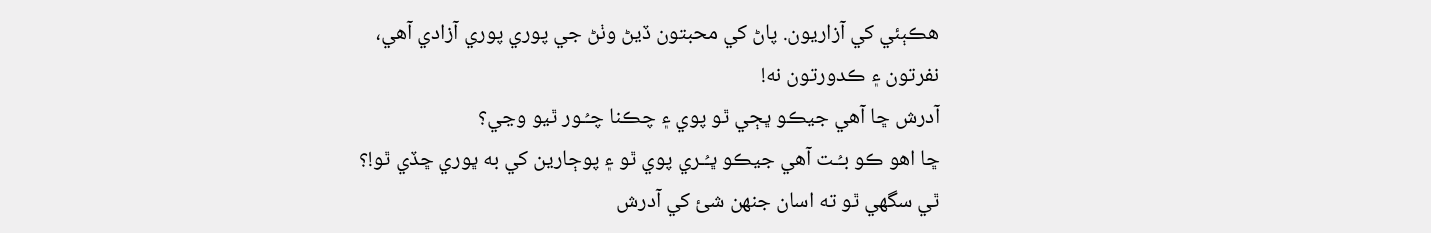هڪٻئي کي آزاريون. پاڻ کي محبتون ڏيڻ وٺڻ جي پوري پوري آزادي آهي، نفرتون ۽ ڪدورتون نه!
آدرش ڇا آهي جيڪو ڀڄي ٿو پوي ۽ چڪنا چـُـور ٿيو وڃي؟
ڇا اهو ڪو بـُـت آهي جيڪو ڀـُـري پوي ٿو ۽ پوڄارين کي به ڀوري ڇڏي ٿو!؟
ٿي سگھي ٿو ته اسان جنهن شئ کي آدرش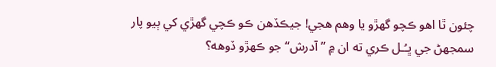چئون ٿا اهو ڪچو گھڙو يا وهم هجي! جيڪڏهن ڪو ڪچي گھڙي کي ٻيو پار سمجهڻ جي ڀـُـل ڪري ته ان ۾ ”آدرش“ جو ڪهڙو ڏوهه؟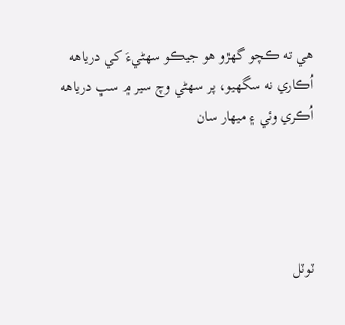هي ته ڪچو گھڙو هو جيڪو سهڻيءَ کي درياهه اُڪاري نه سگھيو، پر سهڻي وچ سير ۾ سڀ درياهه اُڪري وئي ۽ ميهار سان




ٽوٽل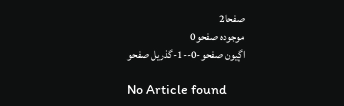صفحا2
موجودہ صفحو0
اڳيون صفحو-0--1-گذريل صفحو

No Article found